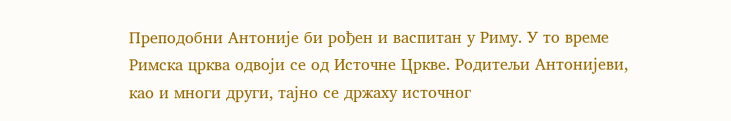Преподобни Антоније би рођен и васпитан у Риму. У то време Римска црква одвоји се од Источне Цркве. Родитељи Антонијеви, као и многи други, тајно се држаху источног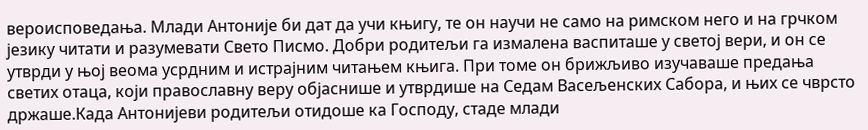вероисповедања. Млади Антоније би дат да учи књигу, те он научи не само на римском него и на грчком језику читати и разумевати Свето Писмо. Добри родитељи га измалена васпиташе у светој вери, и он се утврди у њој веома усрдним и истрајним читањем књига. При томе он брижљиво изучаваше предања светих отаца, који православну веру објаснише и утврдише на Седам Васељенских Сабора, и њих се чврсто држаше.Када Антонијеви родитељи отидоше ка Господу, стаде млади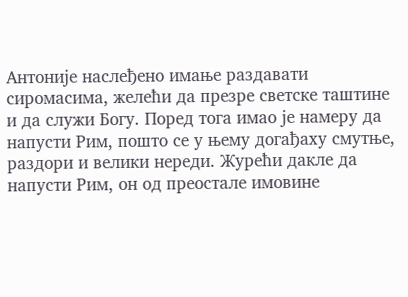Антоније наслеђено имање раздавати сиромасима, желећи да презре светске таштине и да служи Богу. Поред тога имао је намеру да напусти Рим, пошто се у њему догађаху смутње, раздори и велики нереди. Журећи дакле да напусти Рим, он од преостале имовине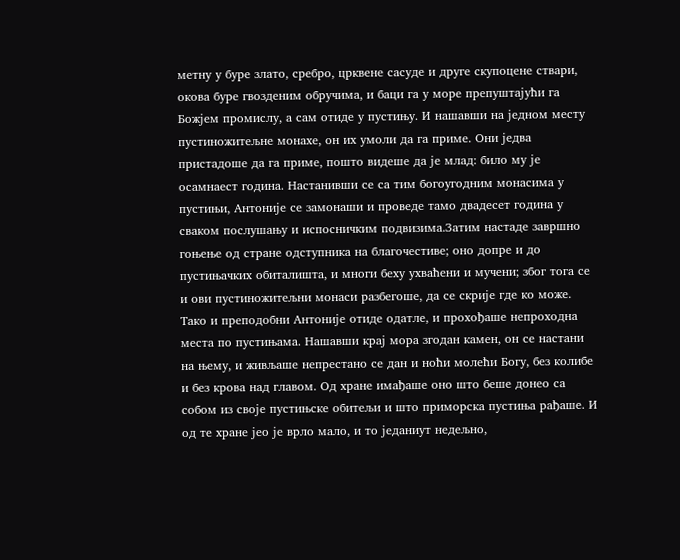метну у буре злато, сребро, црквене сасуде и друге скупоцене ствари, окова буре гвозденим обручима, и баци га у море препуштајући га Божјем промислу, а сам отиде у пустињу. И нашавши на једном месту пустиножитељне монахе, он их умоли да га приме. Они једва пристадоше да га приме, пошто видеше да је млад: било му је осамнаест година. Настанивши се са тим богоугодним монасима у пустињи, Антоније се замонаши и проведе тамо двадесет година у сваком послушању и испосничким подвизима.Затим настаде завршно гоњење од стране одступника на благочестиве; оно допре и до пустињачких обиталишта, и многи беху ухваћени и мучени; због тога се и ови пустиножитељни монаси разбегоше, да се скрије где ко може. Тако и преподобни Антоније отиде одатле, и прохођаше непроходна места по пустињама. Нашавши крај мора згодан камен, он се настани на њему, и живљаше непрестано се дан и ноћи молећи Богу, без колибе и без крова над главом. Од хране имађаше оно што беше донео са собом из своје пустињске обитељи и што приморска пустиња рађаше. И од те хране јео је врло мало, и то једаниут недељно,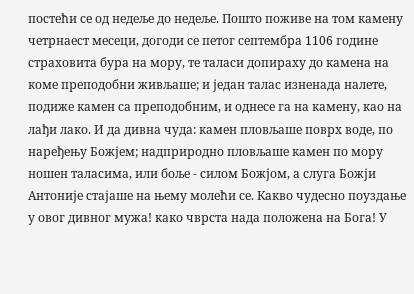постећи се од недеље до недеље. Пошто поживе на том камену четрнаест месеци, догоди се петог септембра 1106 године страховита бура на мору, те таласи допираху до камена на коме преподобни живљаше; и један талас изненада налете, подиже камен са преподобним, и однесе га на камену, као на лађи лако. И да дивна чуда: камен пловљаше поврх воде, по наређењу Божјем; надприродно пловљаше камен по мору ношен таласима, или боље - силом Божјом, а слуга Божји Антоније стајаше на њему молећи се. Какво чудесно поуздање у овог дивног мужа! како чврста нада положена на Бога! У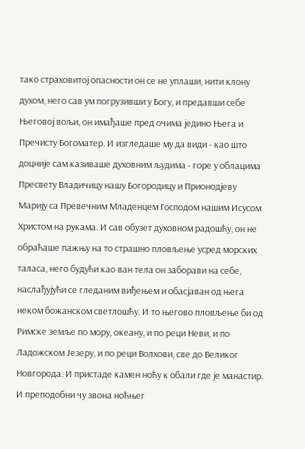тако страховитој опасности он се не уплаши, нити клону духом, него сав ум погрузивши у Богу, и предавши себе Његовој вољи, он имађаше пред очима једино Њега и Пречисту Богоматер. И изгледаше му да види - као што доцније сам казиваше духовним људима - горе у облацима Пресвету Владичицу нашу Богородицу и Прионодјеву Марију са Превечним Младенцем Господом нашим Исусом Христом на рукама. И сав обузет духовном радошћу, он не обраћаше пажњу на то страшно пловљење усред морских таласа, него будући као ван тела он заборави на себе, наслађујући се гледаним виђењем и обасјаван од њега неком божанском светлошћу. И то његово пловљење би од Римске земље по мору, океану, и по реци Неви, и по Ладожском Језеру, и по реци Волхови, све до Великог Новгорода. И пристаде камен ноћу к обали где је манастир. И преподобни чу звона ноћњег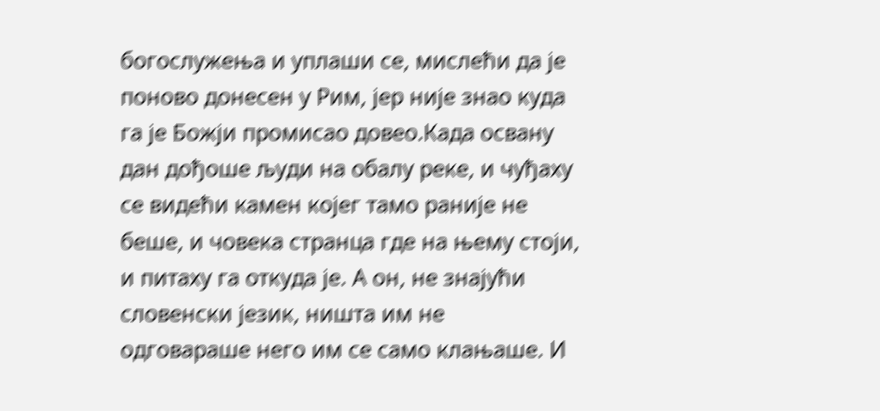богослужења и уплаши се, мислећи да је поново донесен у Рим, јер није знао куда га је Божји промисао довео.Када освану дан дођоше људи на обалу реке, и чуђаху се видећи камен којег тамо раније не беше, и човека странца где на њему стоји, и питаху га откуда је. А он, не знајући словенски језик, ништа им не одговараше него им се само клањаше. И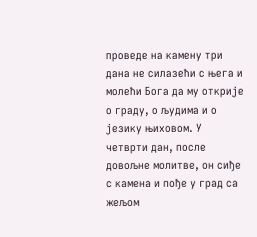проведе на камену три дана не силазећи с њега и молећи Бога да му открије о граду, о људима и о језику њиховом. У четврти дан, после довољне молитве, он сиђе с камена и пође у град са жељом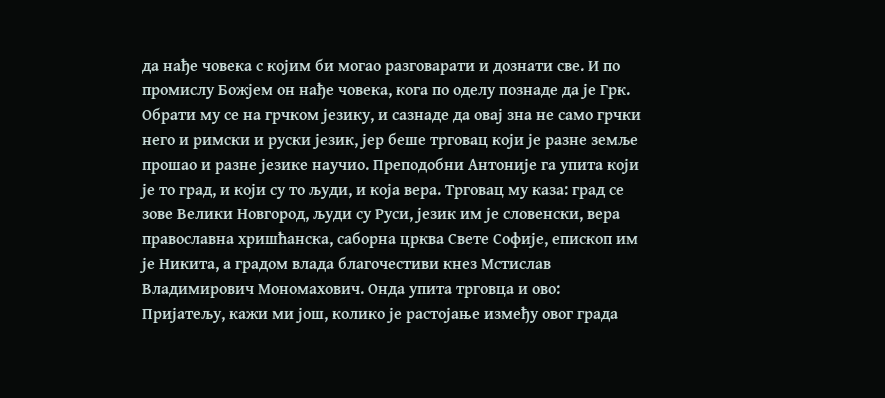да нађе човека с којим би могао разговарати и дознати све. И по промислу Божјем он нађе човека, кога по оделу познаде да је Грк. Обрати му се на грчком језику, и сазнаде да овај зна не само грчки него и римски и руски језик, јер беше трговац који је разне земље прошао и разне језике научио. Преподобни Антоније га упита који је то град, и који су то људи, и која вера. Трговац му каза: град се зове Велики Новгород, људи су Руси, језик им је словенски, вера православна хришћанска, саборна црква Свете Софије, епископ им је Никита, а градом влада благочестиви кнез Мстислав Владимирович Мономахович. Онда упита трговца и ово: Пријатељу, кажи ми још, колико је растојање између овог града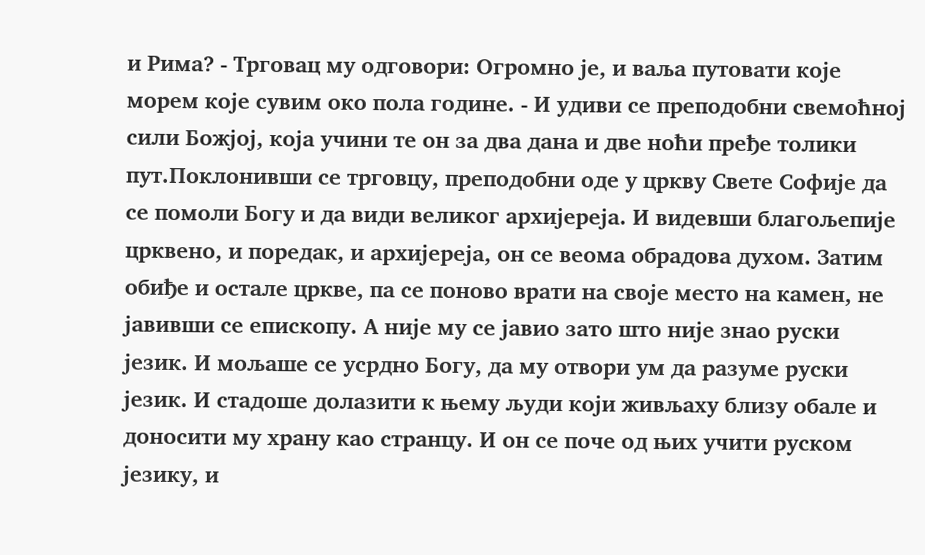и Рима? - Трговац му одговори: Огромно је, и ваља путовати које морем које сувим око пола године. - И удиви се преподобни свемоћној сили Божјој, која учини те он за два дана и две ноћи пређе толики пут.Поклонивши се трговцу, преподобни оде у цркву Свете Софије да се помоли Богу и да види великог архијереја. И видевши благољепије црквено, и поредак, и архијереја, он се веома обрадова духом. Затим обиђе и остале цркве, па се поново врати на своје место на камен, не јавивши се епископу. А није му се јавио зато што није знао руски језик. И мољаше се усрдно Богу, да му отвори ум да разуме руски језик. И стадоше долазити к њему људи који живљаху близу обале и доносити му храну као странцу. И он се поче од њих учити руском језику, и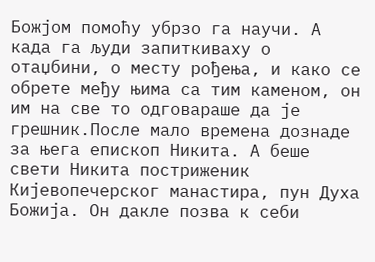Божјом помоћу убрзо га научи. А када га људи запиткиваху о отаџбини, о месту рођења, и како се обрете међу њима са тим каменом, он им на све то одговараше да је грешник.После мало времена дознаде за њега епископ Никита. А беше свети Никита постриженик Кијевопечерског манастира, пун Духа Божија. Он дакле позва к себи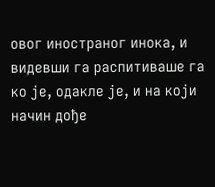овог иностраног инока, и видевши га распитиваше га ко је, одакле је, и на који начин дође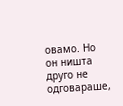овамо. Но он ништа друго не одговараше,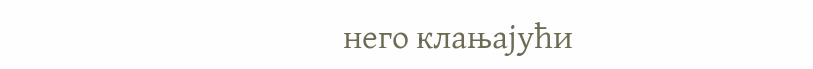него клањајући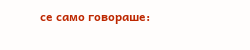се само говораше: